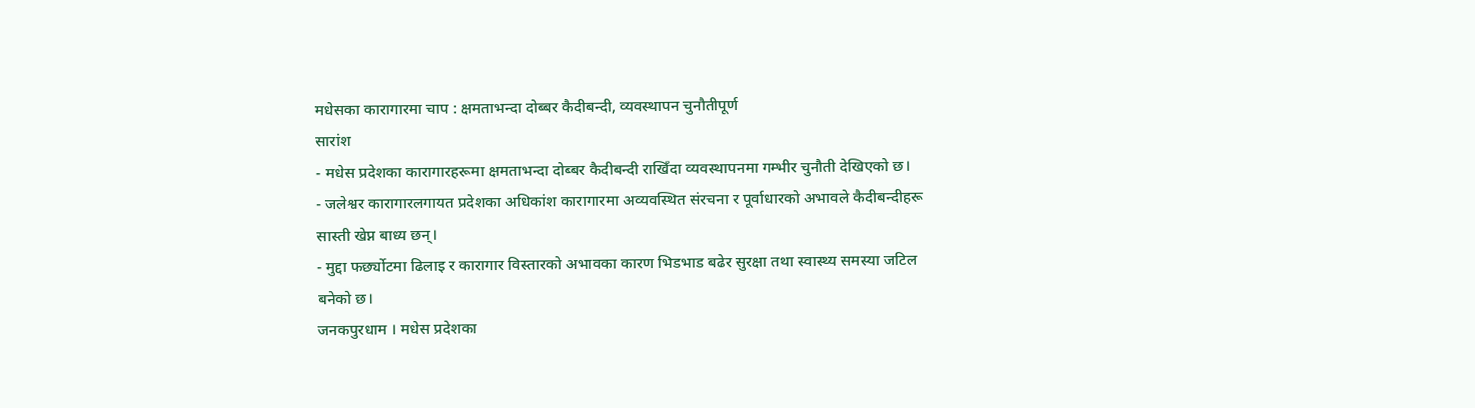मधेसका कारागारमा चाप : क्षमताभन्दा दोब्बर कैदीबन्दी, व्यवस्थापन चुनौतीपूर्ण
सारांश
- मधेस प्रदेशका कारागारहरूमा क्षमताभन्दा दोब्बर कैदीबन्दी राखिँदा व्यवस्थापनमा गम्भीर चुनौती देखिएको छ।
- जलेश्वर कारागारलगायत प्रदेशका अधिकांश कारागारमा अव्यवस्थित संरचना र पूर्वाधारको अभावले कैदीबन्दीहरू सास्ती खेप्न बाध्य छन्।
- मुद्दा फर्छ्योटमा ढिलाइ र कारागार विस्तारको अभावका कारण भिडभाड बढेर सुरक्षा तथा स्वास्थ्य समस्या जटिल बनेको छ।
जनकपुरधाम । मधेस प्रदेशका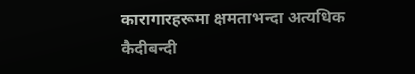कारागारहरूमा क्षमताभन्दा अत्यधिक कैदीबन्दी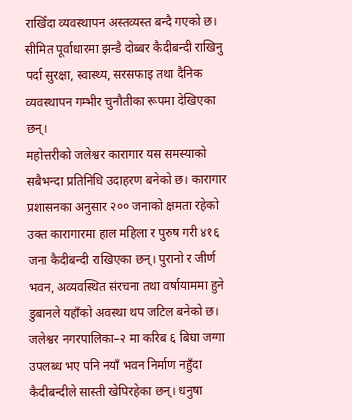राखिँदा व्यवस्थापन अस्तव्यस्त बन्दै गएको छ। सीमित पूर्वाधारमा झन्डै दोब्बर कैदीबन्दी राखिनु पर्दा सुरक्षा, स्वास्थ्य, सरसफाइ तथा दैनिक व्यवस्थापन गम्भीर चुनौतीका रूपमा देखिएका छन्।
महोत्तरीको जलेश्वर कारागार यस समस्याको सबैभन्दा प्रतिनिधि उदाहरण बनेको छ। कारागार प्रशासनका अनुसार २०० जनाको क्षमता रहेको उक्त कारागारमा हाल महिला र पुरुष गरी ४१६ जना कैदीबन्दी राखिएका छन्। पुरानो र जीर्ण भवन, अव्यवस्थित संरचना तथा वर्षायाममा हुने डुबानले यहाँको अवस्था थप जटिल बनेको छ।
जलेश्वर नगरपालिका–२ मा करिब ६ बिघा जग्गा उपलब्ध भए पनि नयाँ भवन निर्माण नहुँदा कैदीबन्दीले सास्ती खेपिरहेका छन्। धनुषा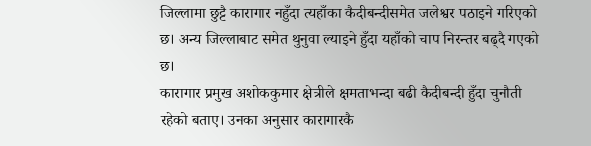जिल्लामा छुट्टै कारागार नहुँदा त्यहाँका कैदीबन्दीसमेत जलेश्वर पठाइने गरिएको छ। अन्य जिल्लाबाट समेत थुनुवा ल्याइने हुँदा यहाँको चाप निरन्तर बढ्दै गएको छ।
कारागार प्रमुख अशोककुमार क्षेत्रीले क्षमताभन्दा बढी कैदीबन्दी हुँदा चुनौती रहेको बताए। उनका अनुसार कारागारकै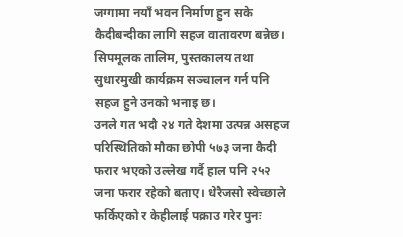जग्गामा नयाँ भवन निर्माण हुन सके कैदीबन्दीका लागि सहज वातावरण बन्नेछ। सिपमूलक तालिम, पुस्तकालय तथा सुधारमुखी कार्यक्रम सञ्चालन गर्न पनि सहज हुने उनको भनाइ छ।
उनले गत भदौ २४ गते देशमा उत्पन्न असहज परिस्थितिको मौका छोपी ५७३ जना कैदी फरार भएको उल्लेख गर्दै हाल पनि २५२ जना फरार रहेको बताए। धेरैजसो स्वेच्छाले फर्किएको र केहीलाई पक्राउ गरेर पुनः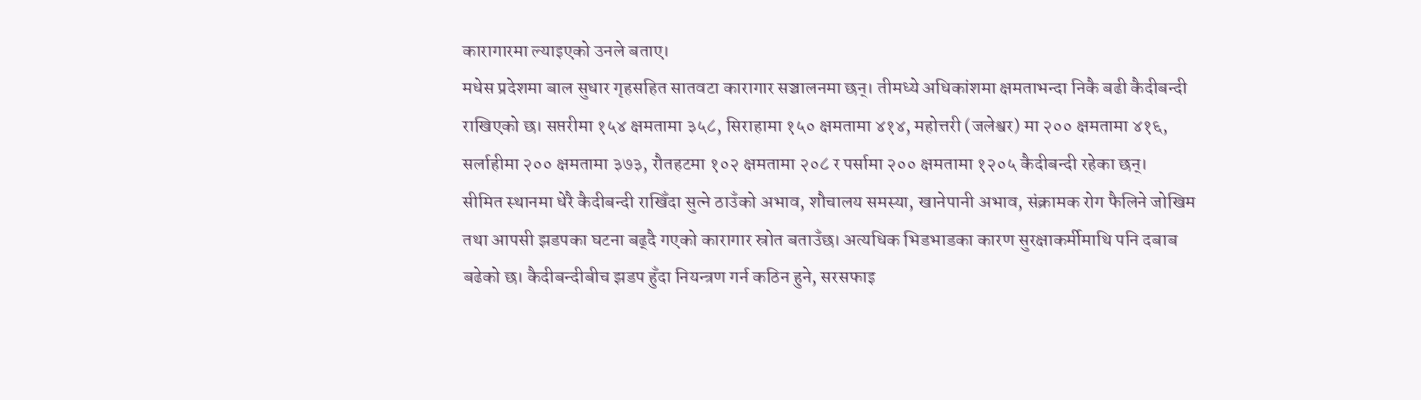कारागारमा ल्याइएको उनले बताए।
मधेस प्रदेशमा बाल सुधार गृहसहित सातवटा कारागार सञ्चालनमा छन्। तीमध्ये अधिकांशमा क्षमताभन्दा निकै बढी कैदीबन्दी राखिएको छ। सप्तरीमा १५४ क्षमतामा ३५८, सिराहामा १५० क्षमतामा ४१४, महोत्तरी (जलेश्वर) मा २०० क्षमतामा ४१६, सर्लाहीमा २०० क्षमतामा ३७३, रौतहटमा १०२ क्षमतामा २०८ र पर्सामा २०० क्षमतामा १२०५ कैदीबन्दी रहेका छन्।
सीमित स्थानमा धेरै कैदीबन्दी राखिँदा सुत्ने ठाउँको अभाव, शौचालय समस्या, खानेपानी अभाव, संक्रामक रोग फैलिने जोखिम तथा आपसी झडपका घटना बढ्दै गएको कारागार स्रोत बताउँछ। अत्यधिक भिडभाडका कारण सुरक्षाकर्मीमाथि पनि दबाब बढेको छ। कैदीबन्दीबीच झडप हुँदा नियन्त्रण गर्न कठिन हुने, सरसफाइ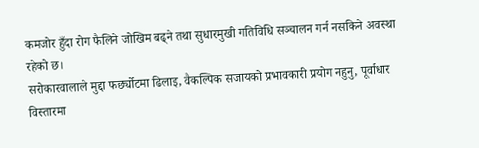कमजोर हुँदा रोग फैलिने जोखिम बढ्ने तथा सुधारमुखी गतिविधि सञ्चालन गर्न नसकिने अवस्था रहेको छ।
सरोकारवालाले मुद्दा फर्छ्योटमा ढिलाइ, वैकल्पिक सजायको प्रभावकारी प्रयोग नहुनु, पूर्वाधार विस्तारमा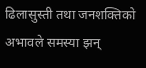ढिलासुस्ती तथा जनशक्तिको अभावले समस्या झन्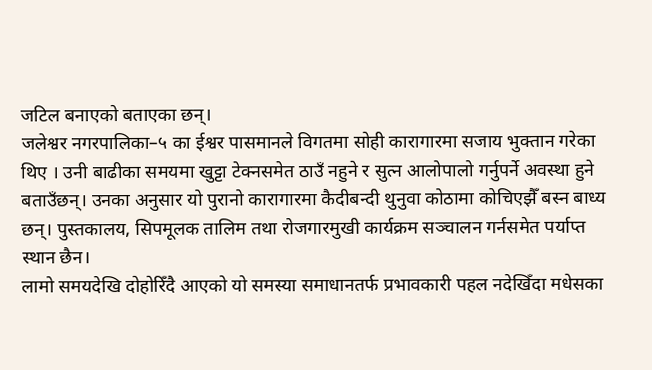जटिल बनाएको बताएका छन्।
जलेश्वर नगरपालिका–५ का ईश्वर पासमानले विगतमा सोही कारागारमा सजाय भुक्तान गरेका थिए । उनी बाढीका समयमा खुट्टा टेक्नसमेत ठाउँ नहुने र सुत्न आलोपालो गर्नुपर्ने अवस्था हुने बताउँछन्। उनका अनुसार यो पुरानो कारागारमा कैदीबन्दी थुनुवा कोठामा कोचिएझैँ बस्न बाध्य छन्। पुस्तकालय, सिपमूलक तालिम तथा रोजगारमुखी कार्यक्रम सञ्चालन गर्नसमेत पर्याप्त स्थान छैन।
लामो समयदेखि दोहोरिँदै आएको यो समस्या समाधानतर्फ प्रभावकारी पहल नदेखिँदा मधेसका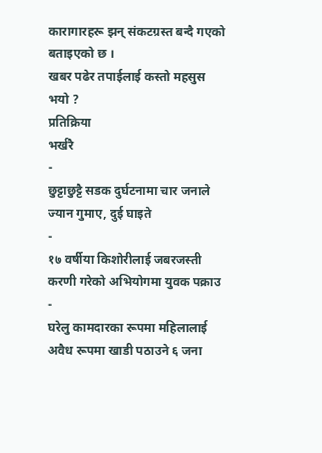कारागारहरू झन् संकटग्रस्त बन्दै गएको बताइएको छ ।
खबर पढेर तपाईलाई कस्तो महसुस भयो ?
प्रतिक्रिया
भर्खरै
-
छुट्टाछुट्टै सडक दुर्घटनामा चार जनाले ज्यान गुमाए, दुई घाइते
-
१७ वर्षीया किशोरीलाई जबरजस्ती करणी गरेको अभियोगमा युवक पक्राउ
-
घरेलु कामदारका रूपमा महिलालाई अवैध रूपमा खाडी पठाउने ६ जना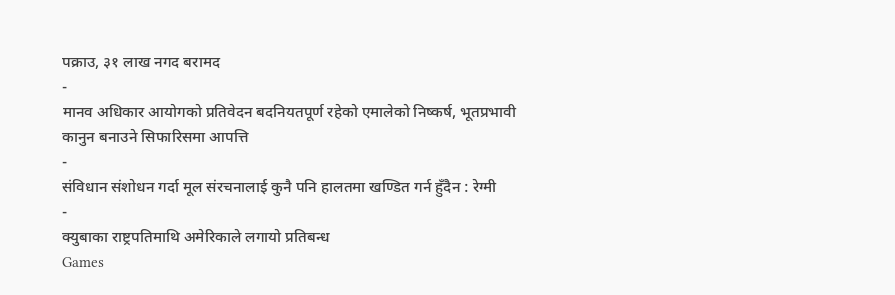पक्राउ, ३१ लाख नगद बरामद
-
मानव अधिकार आयोगको प्रतिवेदन बदनियतपूर्ण रहेको एमालेको निष्कर्ष, भूतप्रभावी कानुन बनाउने सिफारिसमा आपत्ति
-
संविधान संशोधन गर्दा मूल संरचनालाई कुनै पनि हालतमा खण्डित गर्न हुँदैन : रेग्मी
-
क्युबाका राष्ट्रपतिमाथि अमेरिकाले लगायो प्रतिबन्ध
Games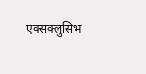एक्सक्लुसिभ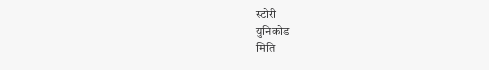स्टोरी
युनिकोड
मिति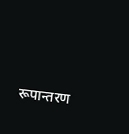रूपान्तरण